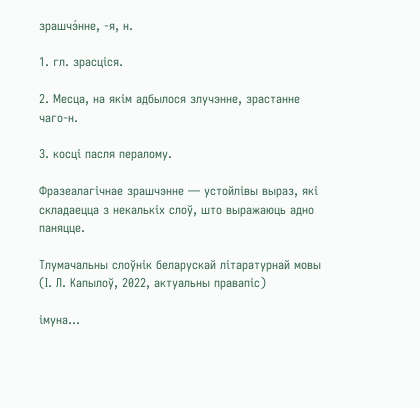зрашчэ́нне, -я, н.

1. гл. зрасціся.

2. Месца, на якім адбылося злучэнне, зрастанне чаго-н.

З. косці пасля пералому.

Фразеалагічнае зрашчэнне — устойлівы выраз, які складаецца з некалькіх слоў, што выражаюць адно паняцце.

Тлумачальны слоўнік беларускай літаратурнай мовы (І. Л. Капылоў, 2022, актуальны правапіс)

імуна...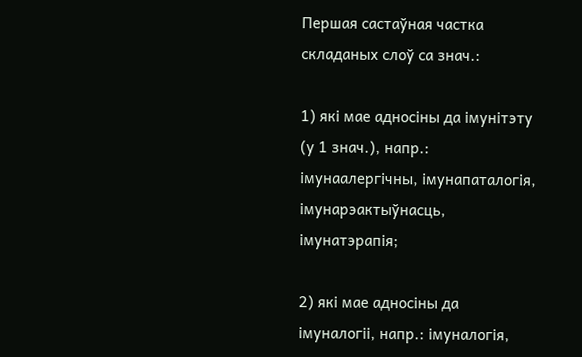Першая састаўная частка складаных слоў са знач.:

1) які мае адносіны да імунітэту (у 1 знач.), напр.: імунаалергічны, імунапаталогія, імунарэактыўнасць, імунатэрапія;

2) які мае адносіны да імуналогіі, напр.: імуналогія,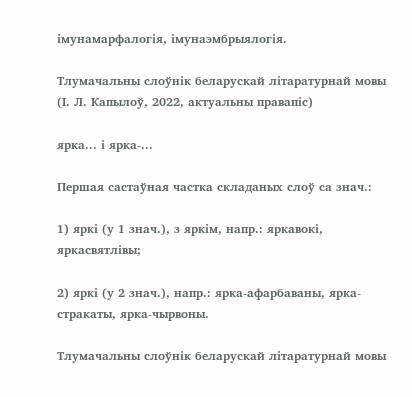імунамарфалогія, імунаэмбрыялогія.

Тлумачальны слоўнік беларускай літаратурнай мовы (І. Л. Капылоў, 2022, актуальны правапіс)

ярка... і ярка-...

Першая састаўная частка складаных слоў са знач.:

1) яркі (у 1 знач.), з яркім, напр.: яркавокі, яркасвятлівы;

2) яркі (у 2 знач.), напр.: ярка-афарбаваны, ярка-стракаты, ярка-чырвоны.

Тлумачальны слоўнік беларускай літаратурнай мовы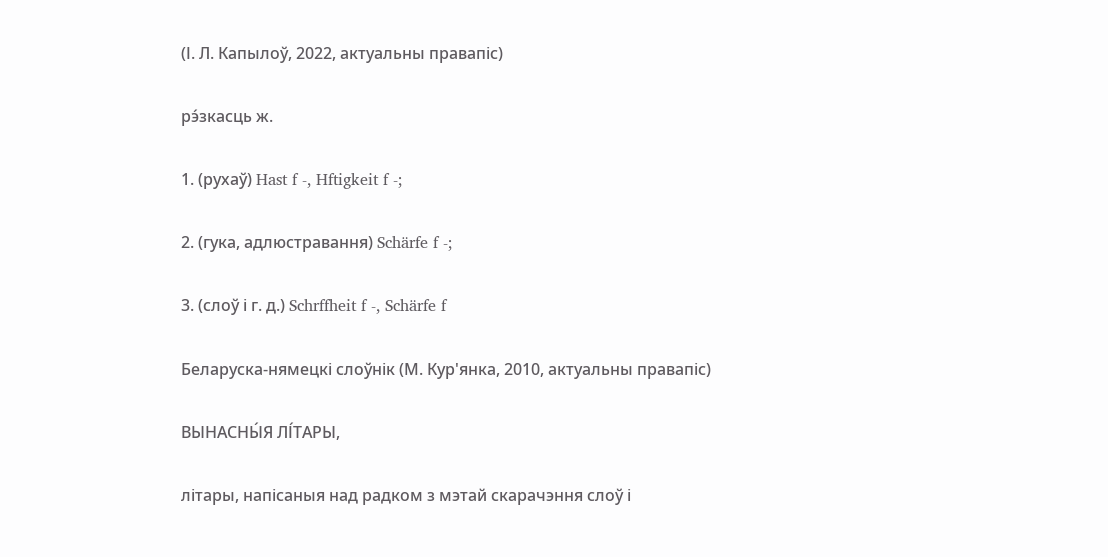(І. Л. Капылоў, 2022, актуальны правапіс)

рэ́зкасць ж.

1. (рухаў) Hast f -, Hftigkeit f -;

2. (гука, адлюстравання) Schärfe f -;

3. (слоў і г. д.) Schrffheit f -, Schärfe f

Беларуска-нямецкі слоўнік (М. Кур'янка, 2010, актуальны правапіс)

ВЫНАСНЫ́Я ЛІ́ТАРЫ,

літары, напісаныя над радком з мэтай скарачэння слоў і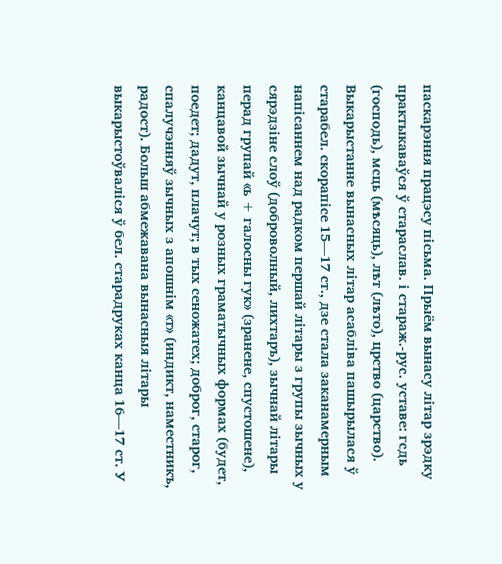паскарэння працэсу пісьма. Прыём вынасу літар зрэдку практыкаваўся ў стараслав. і стараж.-рус. уставе: гсдь (господь), мсць (мѣсяць), лѣт (лѣто), црство (царство). Выкарыстанне вынасных літар асабліва пашырылася ў старабел. скорапісе 15—17 ст., дзе стала заканамерным напісаннем над радком першай літары з групы зычных у сярэдзіне слоў (доброволный, лихтаръ), зычнай літары перад групай «ь + галосны гук» (зранене, спустошене), канцавой зычнай у розных граматычных формах (будет, поедет; дадут, плачут; в тых сеножатех; доброг, старог, спалучэнняў зычных з апошнім «т» (индикт, наместникъ, радост). Больш абмежавана вынасныя літары выкарыстоўваліся ў бел. старадруках канца 16—17 ст. У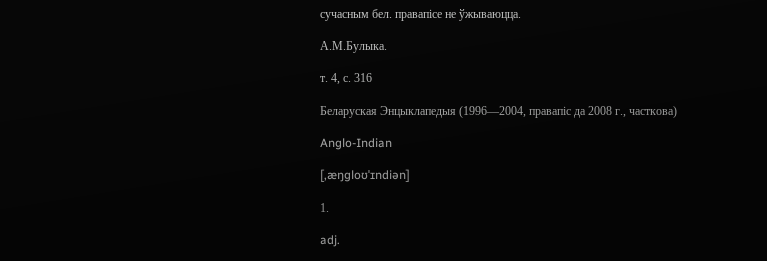сучасным бел. правапісе не ўжываюцца.

А.М.Булыка.

т. 4, с. 316

Беларуская Энцыклапедыя (1996—2004, правапіс да 2008 г., часткова)

Anglo-Indian

[,æŋgloʊˈɪndiən]

1.

adj.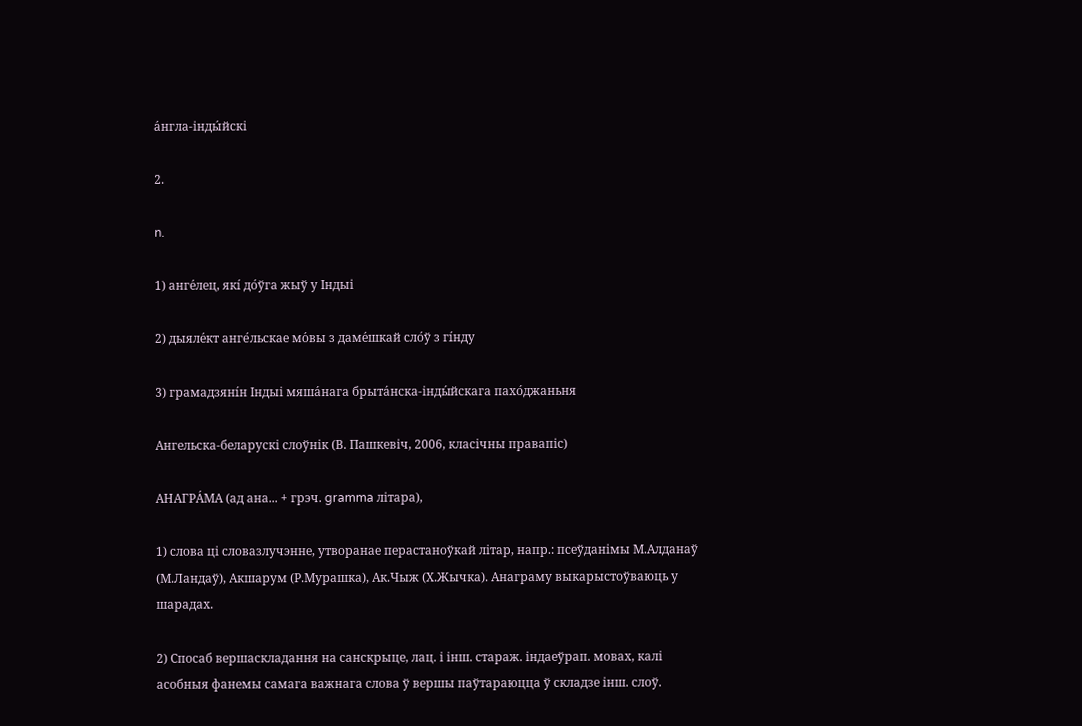а́нгла-інды́йскі

2.

n.

1) анге́лец, які́ до́ўга жыў у Індыі

2) дыяле́кт анге́льскае мо́вы з даме́шкай сло́ў з гі́нду

3) грамадзяні́н Індыі мяша́нага брыта́нска-інды́йскага пахо́джаньня

Ангельска-беларускі слоўнік (В. Пашкевіч, 2006, класічны правапіс)

АНАГРА́МА (ад ана... + грэч. gramma літара),

1) слова ці словазлучэнне, утворанае перастаноўкай літар, напр.: псеўданімы М.Алданаў (М.Ландаў), Акшарум (Р.Мурашка), Ак.Чыж (Х.Жычка). Анаграму выкарыстоўваюць у шарадах.

2) Спосаб вершаскладання на санскрыце, лац. і інш. стараж. індаеўрап. мовах, калі асобныя фанемы самага важнага слова ў вершы паўтараюцца ў складзе інш. слоў.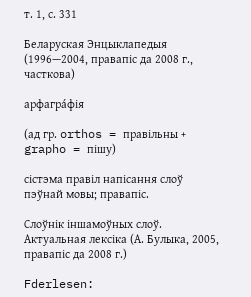т. 1, с. 331

Беларуская Энцыклапедыя (1996—2004, правапіс да 2008 г., часткова)

арфагра́фія

(ад гр. orthos = правільны + grapho = пішу)

сістэма правіл напісання слоў пэўнай мовы; правапіс.

Слоўнік іншамоўных слоў. Актуальная лексіка (А. Булыка, 2005, правапіс да 2008 г.)

Fderlesen: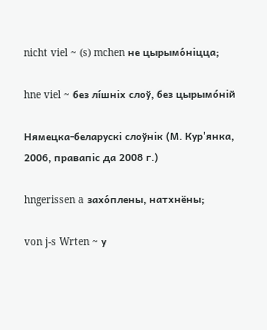nicht viel ~ (s) mchen не цырымо́ніцца;

hne viel ~ без лі́шніх слоў, без цырымо́ній

Нямецка-беларускі слоўнік (М. Кур'янка, 2006, правапіс да 2008 г.)

hngerissen a захо́плены, натхнёны;

von j-s Wrten ~ у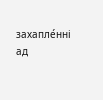захапле́нні ад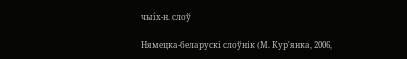чыі́х-н. слоў

Нямецка-беларускі слоўнік (М. Кур'янка, 2006,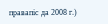правапіс да 2008 г.)